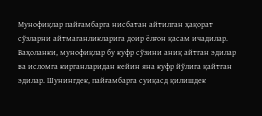Мунофиқлар пайғамбарга нисбатан айтилган ҳақорат сўзларни айтмаганликларига доир ёлғон қасам ичадилар. Ваҳоланки, мунофиқлар бу куфр сўзини аниқ айтган эдилар ва исломга кирганларидан кейин яна куфр йўлига қайтган эдилар. Шунингдек, пайғамбарга суиқасд қилишдек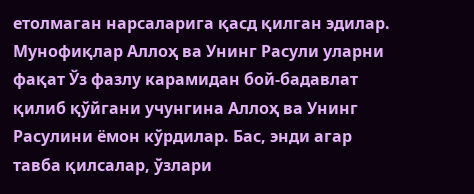етолмаган нарсаларига қасд қилган эдилар. Мунофиқлар Аллоҳ ва Унинг Расули уларни фақат Ўз фазлу карамидан бой-бадавлат қилиб қўйгани учунгина Аллоҳ ва Унинг Расулини ёмон кўрдилар. Бас, энди агар тавба қилсалар, ўзлари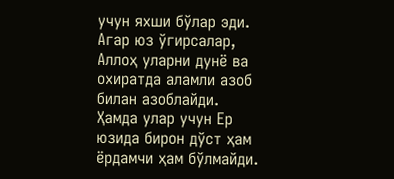учун яхши бўлар эди. Агар юз ўгирсалар, Аллоҳ уларни дунё ва охиратда аламли азоб билан азоблайди. Ҳамда улар учун Ер юзида бирон дўст ҳам ёрдамчи ҳам бўлмайди.